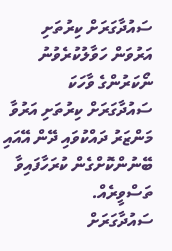ސައުދާގަރަށް ކިރުތަށި އަރުވަން ހަވާލުކުރެވުނު ނޯކަރުންގެ ވާހަކަ
ސައުދާގަރަށް ކިރުތަށި އަރުވާ މަންޒަރު ދައްކުވައި ދޭން އޭއައި ބޭނުންކޮށްގެން ކުރަހާފައިވާ ތަސްވީރެއް.
ސައުދާގަރަށް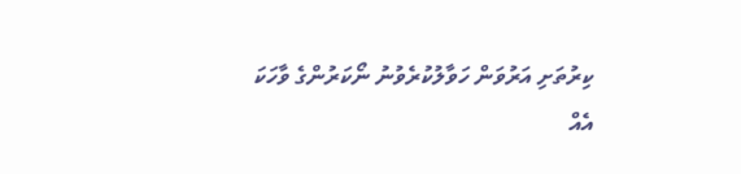ކިރުތަށި އަރުވަން ހަވާލުކުރެވުނު ނޯކަރުންގެ ވާހަކަ
އެއް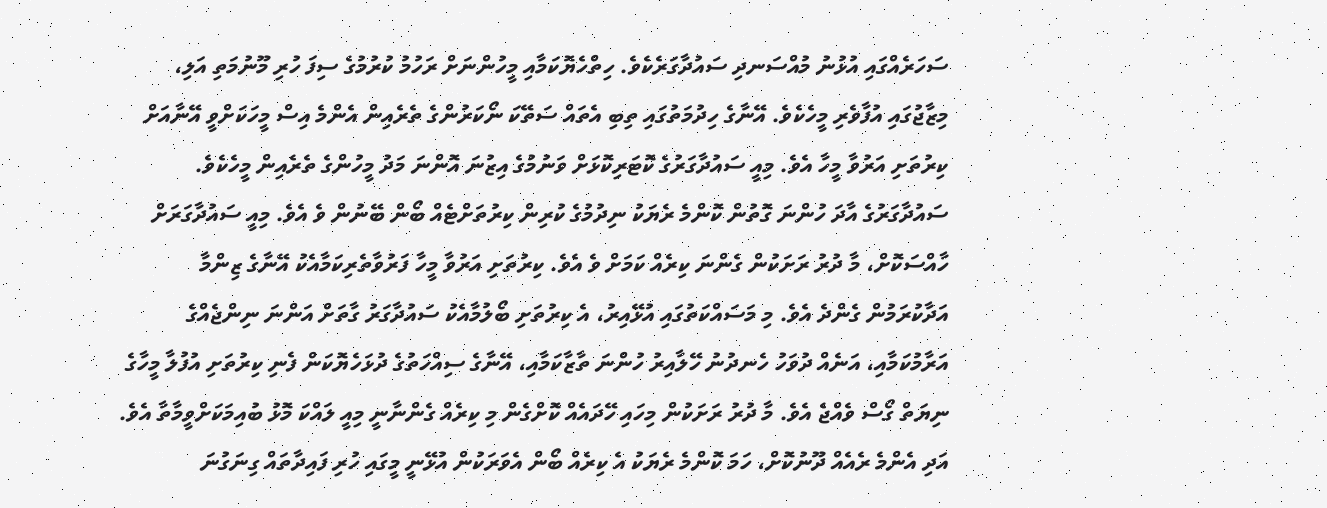ސަހަރެއްގައި އުޅުނު މުއްސަނދި ސައުދާގަރެކެވެ. ހިތްހެޔޮކަމާއި މީހުންނަށް ރަހުމު ކުރުމުގެ ސިފަ ހުރި މޫނުމަތި އަލި، މިޒާޖުގައި އުފާވެރި މީހެކެވެ. އޭނާގެ ހިދުމަތުގައި ތިބި އެތައް ސަތޭކަ ނޯކަރުންގެ ތެރެއިން އެންމެ އިސް މީހަކަށްވީ އޭނާއަށް ކިރުތަށި އަރުވާ މީހާ އެވެ. މިއީ ސައުދާގަރުގެ ކޮޓަރިކޮޅަށް ވަނުމުގެ އިޒުނަ އޮންނަ މަދު މީހުންގެ ތެރެއިން މީހެކެވެ.
ސައުދާގަރުގެ އާދަ ހުންނަ ގޮތުން ކޮންމެ ރެޔަކު ނިދުމުގެ ކުރިން ކިރުތަށްޓެއް ބޯން ބޭނުން ވެ އެވެ. މިއީ ސައުދާގަރަށް ހާއްސަކޮށް، މާ ދުރު ރަށަކުން ގެންނަ ކިރެއް ކަމަށް ވެ އެވެ. ކިރުތަށި އަރުވާ މީހާ ފަރުވާތެރިކަމާއެކު އޭނާގެ ޒިންމާ އަދާކުރަމުން ގެންދެ އެވެ. މި މަސައްކަތުގައި އުޅޭއިރު، އެ ކިރުތަށި ބޯލުމާއެކު ސައުދާގަރު ގާތަށް އަންނަ ނިންޖެއްގެ އަރާމުކަމާއި، އަނެއް ދުވަހު ހެނދުނު ހޭލާއިރު ހުންނަ ތާޒާކަމާއި، އޭނާގެ ސިއްހަތުގެ ދުޅަހެޔޮކަން ފެނި ކިރުތަށި އުފުލާ މީހާގެ ނިޔަތް ގޯސް ވެއްޖެ އެވެ. މާ ދުރު ރަށަކުން މިހައި ހޭދައެއް ކޮށްގެން މި ކިރެއް ގެންނާނީ މިއީ ލައްކަ މޮޅު ބުއިމަކަށްވީމާތާ އެވެ. އަދި އެންމެ ރެއެއް ދޫނުކޮށް، ހަމަ ކޮންމެ ރެޔަކު އެ ކިރެއް ބޯން އެވަރަކުން އުޅޭނީ މީގައި ހުރި ފައިދާތައް ގިނަގުނަ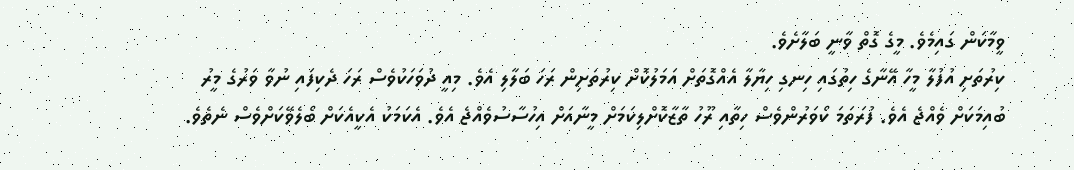ވީމާކަން ގައިމެވެ. މީގެ ގޮތް ވާނީ ބަލާށެވެ.
ކިރުތަށި އުފުލާ މީހާ އޭނާގެ ހިތުގައި ހިނގި ހިޔާލާ އެއްގޮތަށް އަމަލުކޮށް ކިރުތަށިން ރަހަ ބަލާލި އެވެ. މިއީ ދުވަހަކުވެސް ރަހަ ދެކިފައި ނުވާ ވަރުގެ މީރު ބުއިމަކަށް ވެއްޖެ އެވެ. ފުރަތަމަ ކޯވަރުންވެސް ހިތާއި ރޫހު ތާޒާކޮށްލިކަމަށް މީނާއަށް އިހުސާސުވެއްޖެ އެވެ. އެކަމަކު އެކީއެކަށް ބޯލެވޭކަށްވެސް ނެތެވެ.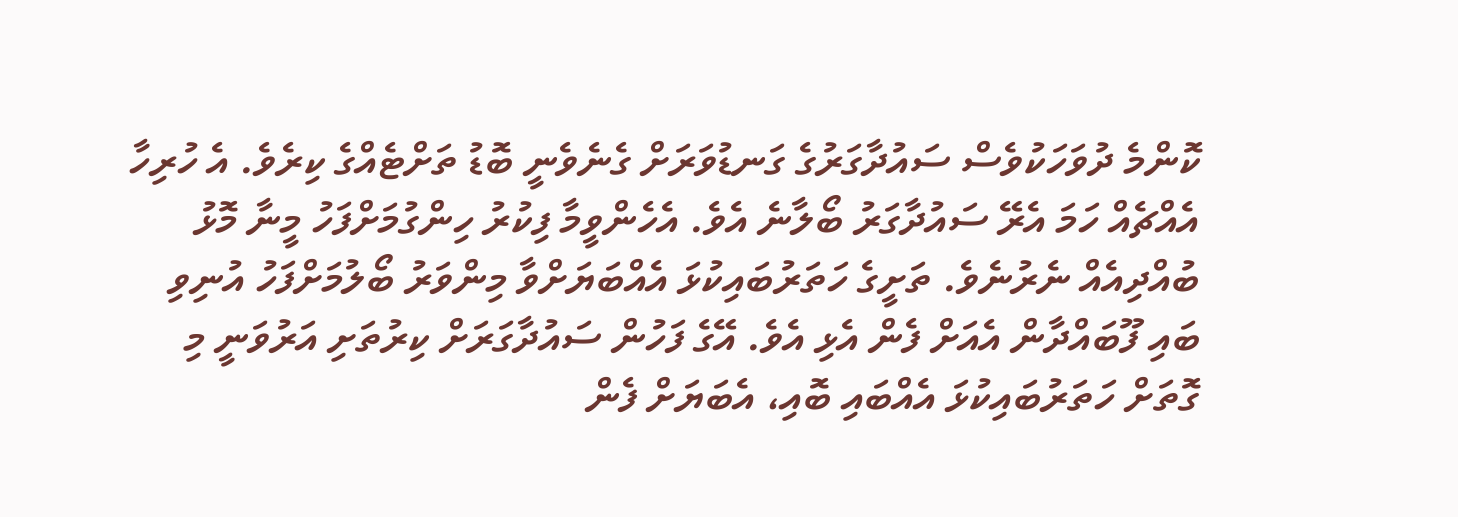ކޮންމެ ދުވަހަކުވެސް ސައުދާގަރުގެ ގަނޑުވަރަށް ގެނެވެނީ ބޮޑު ތަށްޓެއްގެ ކިރެވެ. އެ ހުރިހާ އެއްޗެއް ހަމަ އެރޭ ސައުދާގަރު ބޯލާނެ އެވެ. އެހެންވީމާ ފިކުރު ހިންގުމަށްފަހު މީނާ މޮޅު ބުއްދިއެއް ނެރުނެވެ. ތަށީގެ ހަތަރުބައިކުޅަ އެއްބަޔަށްވާ މިންވަރު ބޯލުމަށްފަހު އުނިވި ބައި ފޫބައްދާން އެއަށް ފެން އެޅި އެވެ. އޭގެ ފަހުން ސައުދާގަރަށް ކިރުތަށި އަރުވަނީ މި ގޮތަށް ހަތަރުބައިކުޅަ އެއްބައި ބޮއި، އެބަޔަށް ފެން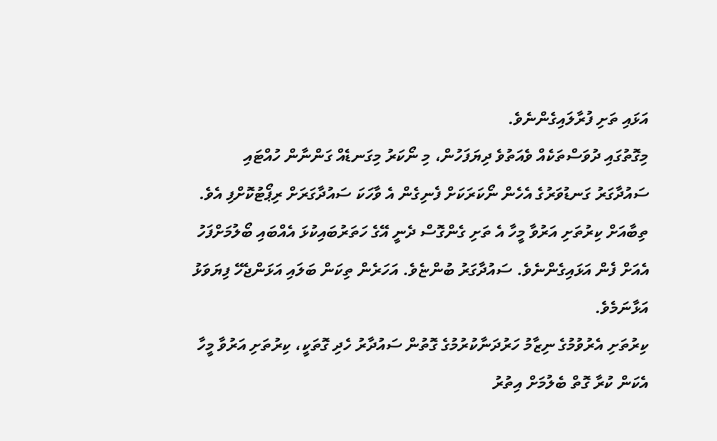އަޅައި ތަށި ފުރާލައިގެންނެވެ.
މިގޮތުގައި ދުވަސްތަކެއް ވެއަތުވެ ދިޔަފަހުން، މި ނޯކަރު މިގަނޑެއް ގަންނާން ހުއްޓައި ސައުދާގަރު ގަނޑުވަރުގެ އެހެން ނޯކަރަކަށް ފެނިގެން އެ ވާހަކަ ސައުދާގަރަށް ރިޕޯޓުކޮށްފި އެވެ. ތިބާއަށް ކިރުތަށި އަރުވާ މީހާ އެ ތަށި ގެންގޮސް ދެނީ އޭގެ ހަތަރުބައިކުޅަ އެއްބައި ބޯލުމަށްފަހު އެއަށް ފެން އަޅައިގެންނެވެ. ސައުދާގަރު ބުންޏެވެ. އަހަރެން ތިކަން ބަލައި އަޅަންޖެހޭ ފިޔަވަޅު އަޅާނަމެވެ.
ކިރުތަށި އެރުވުމުގެ ނިޒާމު ހަރުދަނާކުރުމުގެ ގޮތުން ސައުދާރު ހެދި ގޮތަކީ، ކިރުތަށި އަރުވާ މީހާ އެކަން ކުރާ ގޮތް ބެލުމަށް އިތުރު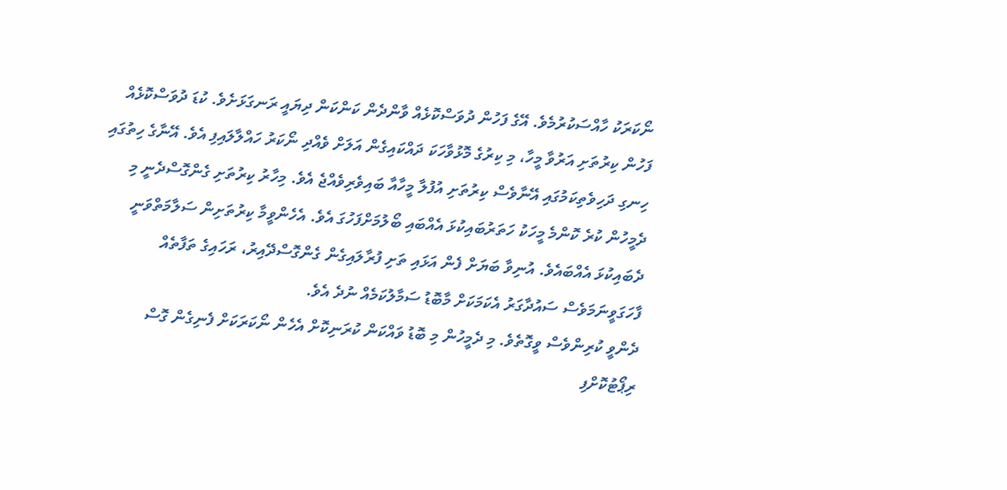ނޯކަރަކު ހާއްސަކުރުމެވެ. އޭގެ ފަހުން ދުވަސްކޮޅެއް ވާންދެން ކަންކަން ދިޔައީ ރަނގަޅަށެވެ. ކުޑަ ދުވަސްކޮޅެއް ފަހުން ކިރުތަށި އަރުވާ މީހާ، މި ކިރުގެ މޮޅުވާހަކަ ދައްކައިގެން އަލަށް ވެއްދި ނޯކަރު ހައްލާލައިފި އެވެ. އޭނާގެ ހިތުގައި ހިނގި ދަހިވެތިކަމުގައި އޭނާވެސް ކިރުތަށި އުފުލާ މީހާއާ ބައިވެރިވެއްޖެ އެވެ. މިހާރު ކިރުތަށި ގެންގޮސްދެނީ މި ދެމީހުން ކުރެ ކޮންމެ މީހަކު ހަތަރުބައިކުޅަ އެއްބައި ބޯލުމަށްފަހުގަ އެވެ. އެހެންވީމާ ކިރުތަށިން ސަލާމަތްވަނީ ދެބައިކުޅަ އެއްބައެވެ. އުނިވާ ބަޔަށް ފެން އަޅައި ތަށި ފުރާލައިގެން ގެންގޮސްދޭއިރު، ރަހައިގެ ތަފާތެއް ފާހަގަވީނަމަވެސް ސައުދާގަރު އެކަމަކަށް މާބޮޑު ސަމާލުކަމެއް ނުދެ އެވެ.
ދެންވީ ކުރިންވެސް ވީގޮތެވެ. މި ދެމީހުން މި ބޮޑު ވައްކަން ކުރަނިކޮށް އެހެން ނޯކަރަކަށް ފެނިގެން ގޮސް ރިޕޯޓުކޮށްފި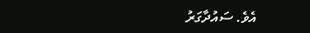އެވެ. ސައުދާގަރު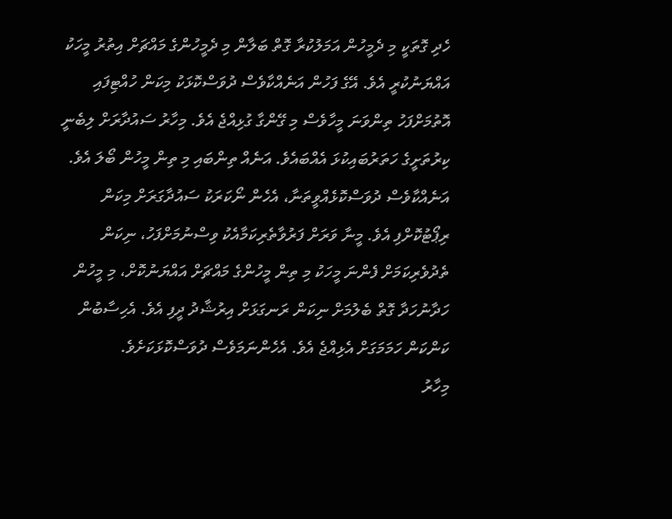ހެދި ގޮތަކީ މި ދެމީހުން އަމަލުކުރާ ގޮތް ބަލާން މި ދެމީހުންގެ މައްޗަށް އިތުރު މީހަކު އައްޔަނުކުރީ އެވެ. އޭގެ ފަހުން އަނެއްކާވެސް ދުވަސްކޮޅަކު މިކަން ހުއްޓިފައި އޮތުމަށްފަހު ތިންވަނަ މީހާވެސް މި ގޭންގާ ގުޅިއްޖެ އެވެ. މިހާރު ސައުދާރަށް ލިބެނީ ކިރުތަށީގެ ހަތަރުބައިކުޅަ އެއްބައެވެ. އަނެއް ތިންބައި މި ތިން މީހުން ބޯލަ އެވެ.
އަނެއްކާވެސް ދުވަސްކޮޅެއްވީތަނާ، އެހެން ނޯކަރަކު ސައުދާގަރަށް މިކަން ރިޕޯޓުކޮށްފި އެވެ. މީނާ ވަރަށް ފަރުވާތެރިކަމާއެކު ވިސްނުމަށްފަހު، ނިކަން ތެދުވެރިކަމަށް ފެންނަ މީހަކު މި ތިން މީހުންގެ މައްޗަށް އައްޔަނުކޮށް، މި މީހުން ހަދާނުހަދާ ގޮތް ބެލުމަށް ނިކަން ރަނގަޅަށް އިރުޝާދު ދީފި އެވެ. އެހިސާބުން ކަންކަން ހަމަމަގަށް އެޅިއްޖެ އެވެ. އެހެންނަމަވެސް ދުވަސްކޮޅަކަށެވެ.
މިހާރު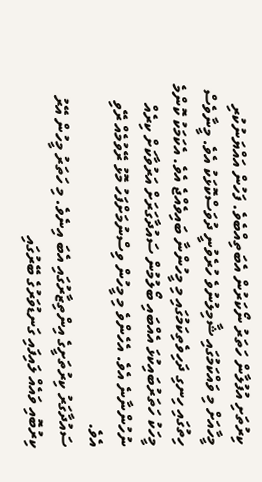ކިރުތަށި އުފުލާން ހަތަރު ނޯކަރުން އެބަތިއްބެވެ. ފަހުން އައްޔަނުކުރި މީހާއަށް މި ވައްކަމުގައި ޝާމިލުނުވެ ހުރެވުނީ ދުވަސްކޮޅަކު އެވެ. މީނާވެސް ހިތުގައި ހިނގި ދަހިވެތިކަމުގައި މި މީހުންނާ ބައިވެއްޖެ އެވެ. އެކަމަކު ކޮންމެ މީހަކު ހަތަރުބައިކުޅަ އެއްބައި ބޯލުމުން ސައުދާގަރަށް އަރުވާކަށް ކިރެއް ނުހުންނާނެ އެވެ. އެހެންވެ މި މީހުން ވިސްނުމަށްފަހު މޮޅު ރޭވުމެއް ރޭވި އެވެ.
ސައުދާގަރު ކިރުތަށީގެ އިންތިޒާރުގައި އެބަ އިނެވެ. މި ހަތަރު މީހުން އޭރު ކިރުބޮއި ވައެއް ލައިފައި ގަނޑުވަރުގެ ބޭރުގައި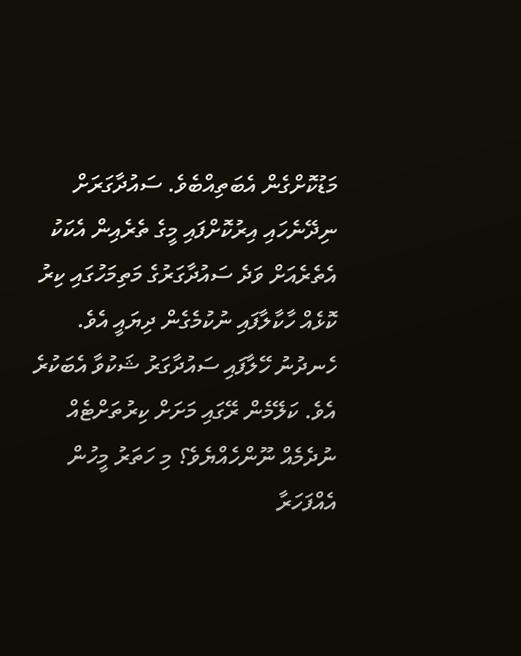މަޑުކޮށްގެން އެބަތިއްބެވެ. ސައުދާގަރަށް ނިދޭނެހައި އިރުކޮށްފައި މީގެ ތެރެއިން އެކަކު އެތެރެއަށް ވަދެ ސައުދާގަރުގެ މަތިމަހުގައި ކިރު ކޮޅެއް ހާކާލާފައި ނުކުމެގެން ދިޔައީ އެވެ. ހެނދުނު ހޭލާފައި ސައުދާގަރު ޝަކުވާ އެބަކުރެ އެވެ. ކަލޭމެން ރޭގައި މަށަށް ކިރުތަށްޓެއް ނުދެމެއް ނޫންހެއްޔެވެ؟ މި ހަތަރު މީހުން އެއްފަހަރާ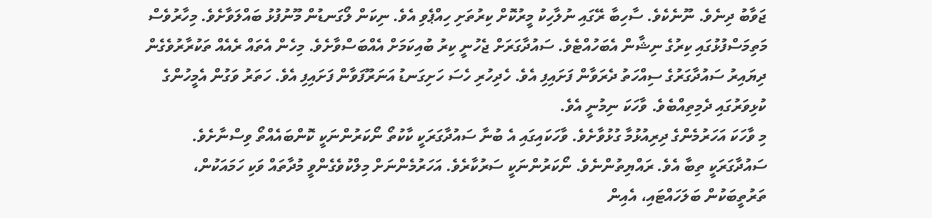ޖަވާބު ދިނެވެ. ނޫނެކެވެ. ސާހިބާ ރޭގައި ނުލާހިކު މީރުކޮށް ކިރުތަށި ހިއްޕެވި އެވެ. ނިކަން ލޯގަނޑުން މޫނުފުޅު ބައްލަވާށެވެ. މިހާރުވެސް މަތިމަސްފުޅުގައި ކިރުގެ ނިޝާން އެބަހުއްޓެވެ. ސައުދާގަރަށް ޖެހުނީ ކިރު ބުއިކަމަށް އެއްބަސްވާށެވެ. މިހެން އެތައް ރެއެއް ތަކުރާރުވެގެން ދިޔައިރު ސައުދާގަރުގެ ސިއްހަތު ދެރަވާން ފަށައިފި އެވެ. ހެދިހުރި ހެސަ ހަށިގަނޑު އަނަރޫފަވާން ފަށައިފި އެވެ. ހަތަރު ވަގުން އެމީހުންގެ ކުޅިވަރުގައި ދެމިތިއްބެވެ. ވާހަކަ ނިމުނީ އެވެ.
މި ވާހަކަ އަހަރުމެންގެ ދިރިއުޅުމާ ގުޅުވާށެވެ. ވާހަކައިގައި އެ ބުނާ ސައުދާގަރަކީ ކާކުތޯ ނޯކަރުންނަކީ ކޮންބައެއްތޯ ވިސްނާށެވެ.
ސައުދާގަރަކީ ތިބާ އެވެ. ރައްޔިތުންނެވެ. ނޯކަރުންނަކީ ސަރުކާރެވެ. އަހަރުމެންނަށް މިލްކުވެގެންވީ މުދާތައް ވަކި ހަމައަކުން، ތަރުތީބަކުން ބަލަހައްޓައި، އެއިން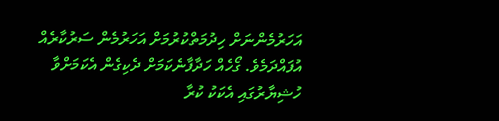އަހަރުމެންނަށް ހިދުމަތްކުރުމަށް އަހަރުމެން ސަރުކާރެއް އުފައްދަމެވެ. ގޯހެއް ހަދާފާނެކަމަށް ދެކިގެން އެކަމަށްވާ ހުޝިޔާރުގައި އެކަކު ކުރާ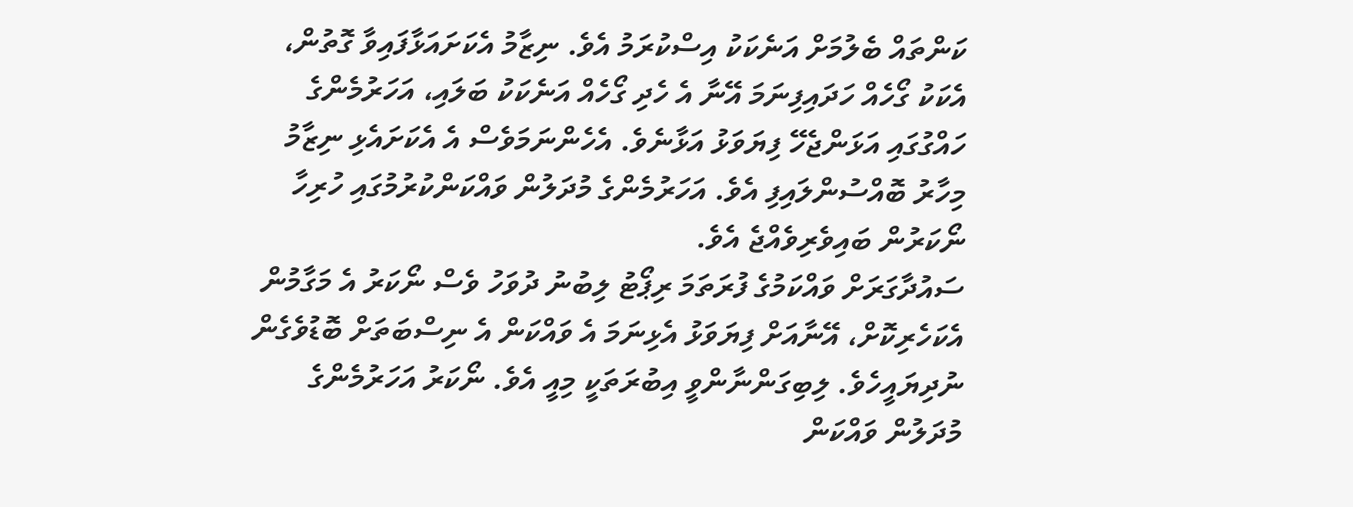ކަންތައް ބެލުމަށް އަނެކަކު އިސްކުރަމު އެވެ. ނިޒާމު އެކަށައަޅާފައިވާ ގޮތުން، އެކަކު ގޯހެއް ހަދައިފިނަމަ އޭނާ އެ ހެދި ގޯހެއް އަނެކަކު ބަލައި، އަހަރުމެންގެ ހައްގުގައި އަޅަންޖެހޭ ފިޔަވަޅު އަޅާނެވެ. އެހެންނަމަވެސް އެ އެކަށައެޅި ނިޒާމު މިހާރު ބޮއްސުންލައިފި އެވެ. އަހަރުމެންގެ މުދަލުން ވައްކަންކުރުމުގައި ހުރިހާ ނޯކަރުން ބައިވެރިވެއްޖެ އެވެ.
ސައުދާގަރަށް ވައްކަމުގެ ފުރަތަމަ ރިޕޯޓު ލިބުނު ދުވަހު ވެސް ނޯކަރު އެ މަގާމުން އެކަހެރިކޮށް، އޭނާއަށް ފިޔަވަޅު އެޅިނަމަ އެ ވައްކަން އެ ނިސްބަތަށް ބޮޑުވެގެން ނުދިޔައީހެވެ. ލިބިގަންނާންވީ އިބުރަތަކީ މިއީ އެވެ. ނޯކަރު އަހަރުމެންގެ މުދަލުން ވައްކަން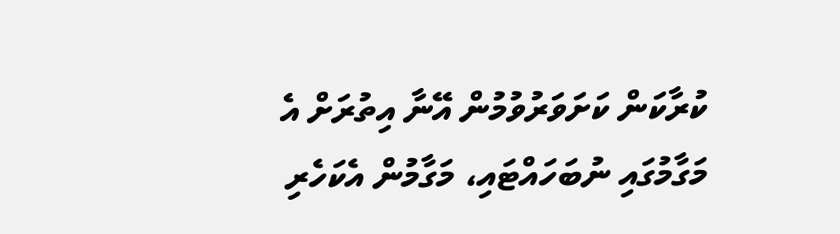ކުރާކަން ކަށަވަރުވުމުން އޭނާ އިތުރަށް އެ މަގާމުގައި ނުބަހައްޓައި، މަގާމުން އެކަހެރި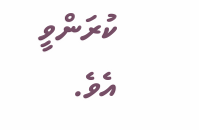ކުރަންވީ އެވެ.